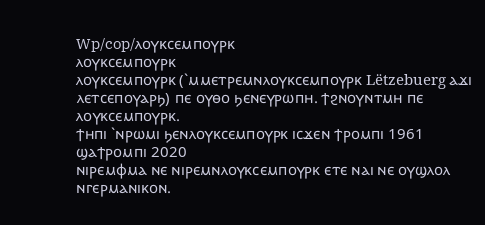Wp/cop/ⲗⲟⲩⲕⲥⲉⲙⲡⲟⲩⲣⲕ
ⲗⲟⲩⲕⲥⲉⲙⲡⲟⲩⲣⲕ
ⲗⲟⲩⲕⲥⲉⲙⲡⲟⲩⲣⲕ (`ⲙⲙⲉⲧⲣⲉⲙⲛⲗⲟⲩⲕⲥⲉⲙⲡⲟⲩⲣⲕ Lëtzebuerg ⲁϫⲓ ⲗⲉⲧⲥⲉⲡⲟⲩⲁⲣϧ) ⲡⲉ ⲟⲩⲑⲟ ϧⲉⲛⲉⲩⲣⲱⲡⲏ. ϯϩⲛⲟⲩⲛⲧⲙⲏ ⲡⲉ ⲗⲟⲩⲕⲥⲉⲙⲡⲟⲩⲣⲕ.
ϯⲏⲡⲓ `ⲛⲣⲱⲙⲓ ϧⲉⲛⲗⲟⲩⲕⲥⲉⲙⲡⲟⲩⲣⲕ ⲓⲥϫⲉⲛ ϯⲣⲟⲙⲡⲓ 1961 ϣⲁϯⲣⲟⲙⲡⲓ 2020
ⲛⲓⲣⲉⲙⲫⲙⲁ ⲛⲉ ⲛⲓⲣⲉⲙⲛⲗⲟⲩⲕⲥⲉⲙⲡⲟⲩⲣⲕ ⲉⲧⲉ ⲛⲁⲓ ⲛⲉ ⲟⲩϣⲗⲟⲗ ⲛⲅⲉⲣⲙⲁⲛⲓⲕⲟⲛ.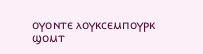ⲟⲩⲟⲛⲧⲉ ⲗⲟⲩⲕⲥⲉⲙⲡⲟⲩⲣⲕ ϣⲟⲙⲧ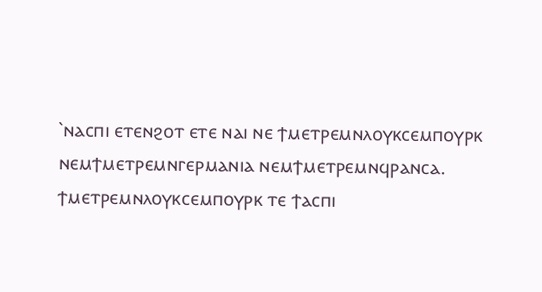`ⲛⲁⲥⲡⲓ ⲉⲧⲉⲛϩⲟⲧ ⲉⲧⲉ ⲛⲁⲓ ⲛⲉ ϯⲙⲉⲧⲣⲉⲙⲛⲗⲟⲩⲕⲥⲉⲙⲡⲟⲩⲣⲕ ⲛⲉⲙϯⲙⲉⲧⲣⲉⲙⲛⲅⲉⲣⲙⲁⲛⲓⲁ ⲛⲉⲙϯⲙⲉⲧⲣⲉⲙⲛϥⲣⲁⲛⲥⲁ. ϯⲙⲉⲧⲣⲉⲙⲛⲗⲟⲩⲕⲥⲉⲙⲡⲟⲩⲣⲕ ⲧⲉ ϯⲁⲥⲡⲓ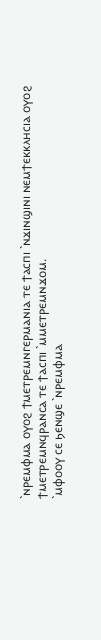`ⲛⲣⲉⲙⲫⲙⲁ ⲟⲩⲟϩ ϯⲙⲉⲧⲣⲉⲙⲛⲅⲉⲣⲙⲁⲛⲓⲁ ⲧⲉ ϯⲁⲥⲡⲓ `ⲛϫⲓⲛϣⲓⲛⲓ ⲛⲉⲙϯⲉⲕⲕⲗⲏⲥⲓⲁ ⲟⲩⲟϩ ϯⲙⲉⲧⲣⲉⲙⲛϥⲣⲁⲛⲥⲁ ⲧⲉ ϯⲁⲥⲡⲓ `ⲙⲙⲉⲧⲣⲉⲙⲛϫⲟⲙ.
`ⲙⲫⲟⲟⲩ ⲥⲉ ϧⲉⲛϣⲉ `ⲛⲣⲉⲙⲫⲙⲁ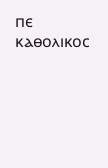ⲡⲉ ⲕⲁⲑⲟⲗⲓⲕⲟⲥ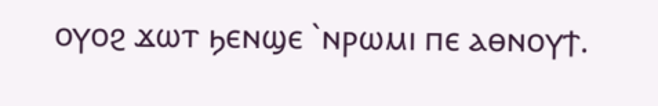ⲟⲩⲟϩ ϫⲱⲧ ϧⲉⲛϣⲉ `ⲛⲣⲱⲙⲓ ⲡⲉ ⲁⲑⲛⲟⲩϯ.